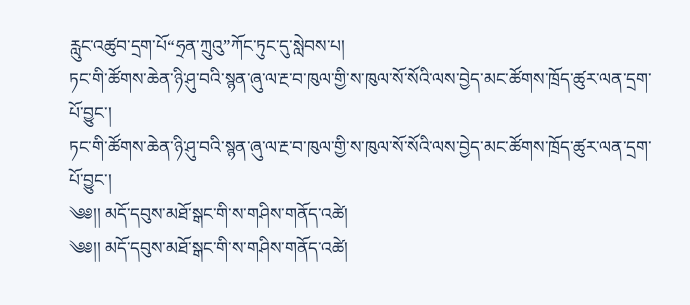རླུང་འཚུབ་དྲག་པོ“ཧྲན་ཀྲུའུ”ཀོང་ཏུང་དུ་སླེབས་པ།
ཏང་གི་ཚོགས་ཆེན་ཉི་ཤུ་བའི་སྙན་ཞུ་ལ་རྔ་བ་ཁུལ་གྱི་ས་ཁུལ་སོ་སོའི་ལས་བྱེད་མང་ཚོགས་ཁྲོད་ཚུར་ལན་དྲག་པོ་བྱུང་།
ཏང་གི་ཚོགས་ཆེན་ཉི་ཤུ་བའི་སྙན་ཞུ་ལ་རྔ་བ་ཁུལ་གྱི་ས་ཁུལ་སོ་སོའི་ལས་བྱེད་མང་ཚོགས་ཁྲོད་ཚུར་ལན་དྲག་པོ་བྱུང་།
༄༅།། མདོ་དབུས་མཐོ་སྒང་གི་ས་གཤིས་གནོད་འཚེ།
༄༅།། མདོ་དབུས་མཐོ་སྒང་གི་ས་གཤིས་གནོད་འཚེ།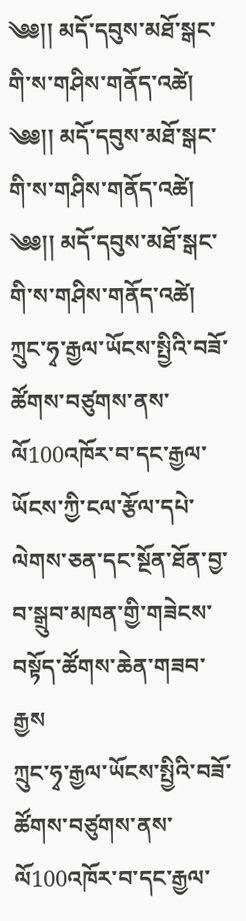༄༅།། མདོ་དབུས་མཐོ་སྒང་གི་ས་གཤིས་གནོད་འཚེ།
༄༅།། མདོ་དབུས་མཐོ་སྒང་གི་ས་གཤིས་གནོད་འཚེ།
༄༅།། མདོ་དབུས་མཐོ་སྒང་གི་ས་གཤིས་གནོད་འཚེ།
ཀྲུང་ཧྭ་རྒྱལ་ཡོངས་སྤྱིའི་བཟོ་ཚོགས་བཙུགས་ནས་ལོ100འཁོར་བ་དང་རྒྱལ་ཡོངས་ཀྱི་ངལ་རྩོལ་དཔེ་ལེགས་ཅན་དང་སྔོན་ཐོན་བྱ་བ་སྒྲུབ་མཁན་གྱི་གཟེངས་བསྟོད་ཚོགས་ཆེན་གཟབ་རྒྱས
ཀྲུང་ཧྭ་རྒྱལ་ཡོངས་སྤྱིའི་བཟོ་ཚོགས་བཙུགས་ནས་ལོ100འཁོར་བ་དང་རྒྱལ་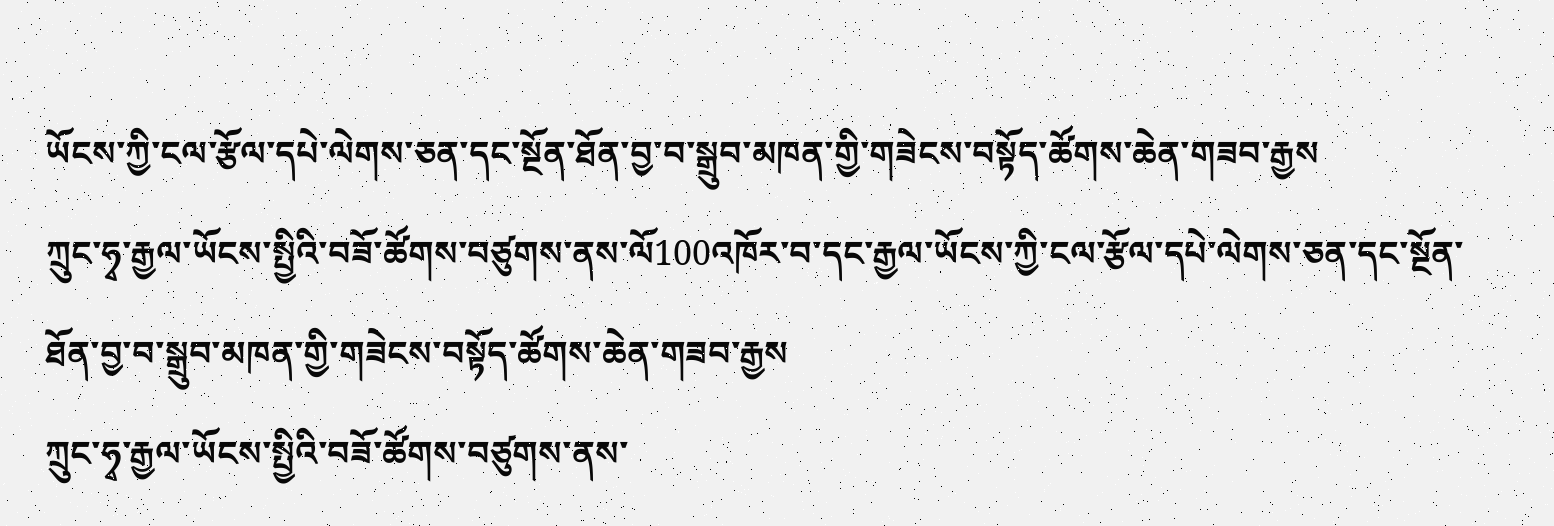ཡོངས་ཀྱི་ངལ་རྩོལ་དཔེ་ལེགས་ཅན་དང་སྔོན་ཐོན་བྱ་བ་སྒྲུབ་མཁན་གྱི་གཟེངས་བསྟོད་ཚོགས་ཆེན་གཟབ་རྒྱས
ཀྲུང་ཧྭ་རྒྱལ་ཡོངས་སྤྱིའི་བཟོ་ཚོགས་བཙུགས་ནས་ལོ100འཁོར་བ་དང་རྒྱལ་ཡོངས་ཀྱི་ངལ་རྩོལ་དཔེ་ལེགས་ཅན་དང་སྔོན་ཐོན་བྱ་བ་སྒྲུབ་མཁན་གྱི་གཟེངས་བསྟོད་ཚོགས་ཆེན་གཟབ་རྒྱས
ཀྲུང་ཧྭ་རྒྱལ་ཡོངས་སྤྱིའི་བཟོ་ཚོགས་བཙུགས་ནས་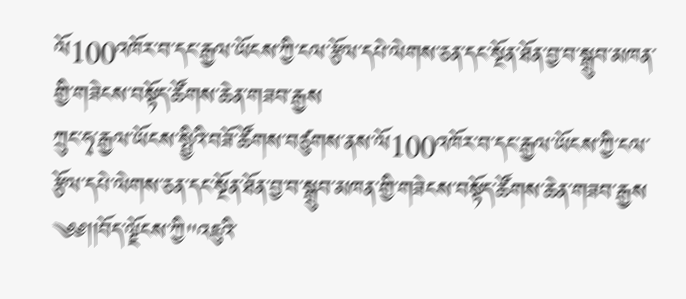ལོ100འཁོར་བ་དང་རྒྱལ་ཡོངས་ཀྱི་ངལ་རྩོལ་དཔེ་ལེགས་ཅན་དང་སྔོན་ཐོན་བྱ་བ་སྒྲུབ་མཁན་གྱི་གཟེངས་བསྟོད་ཚོགས་ཆེན་གཟབ་རྒྱས
ཀྲུང་ཧྭ་རྒྱལ་ཡོངས་སྤྱིའི་བཟོ་ཚོགས་བཙུགས་ནས་ལོ100འཁོར་བ་དང་རྒྱལ་ཡོངས་ཀྱི་ངལ་རྩོལ་དཔེ་ལེགས་ཅན་དང་སྔོན་ཐོན་བྱ་བ་སྒྲུབ་མཁན་གྱི་གཟེངས་བསྟོད་ཚོགས་ཆེན་གཟབ་རྒྱས
༄༅།།བོད་ལྗོངས་ཀྱི"འཇུའི་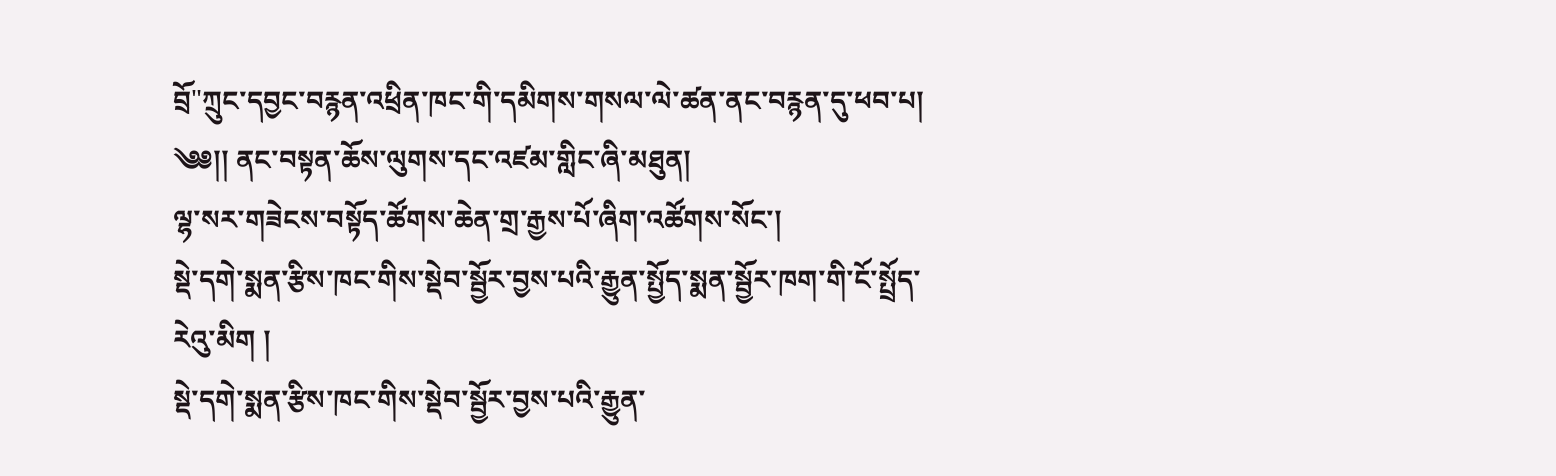བྲོ"ཀྲུང་དབྱང་བརྙན་འཕྲིན་ཁང་གི་དམིགས་གསལ་ལེ་ཚན་ནང་བརྙན་དུ་ཕབ་པ།
༄༅།། ནང་བསྟན་ཆོས་ལུགས་དང་འཛམ་གླིང་ཞི་མཐུན།
ལྷ་སར་གཟེངས་བསྟོད་ཚོགས་ཆེན་གྲ་རྒྱས་པོ་ཞིག་འཚོགས་སོང་།
སྡེ་དགེ་སྨན་རྩིས་ཁང་གིས་སྡེབ་སྦྱོར་བྱས་པའི་རྒྱུན་སྤྱོད་སྨན་སྦྱོར་ཁག་གི་ངོ་སྤྲོད་རེའུ་མིག །
སྡེ་དགེ་སྨན་རྩིས་ཁང་གིས་སྡེབ་སྦྱོར་བྱས་པའི་རྒྱུན་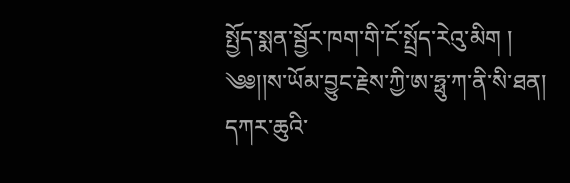སྤྱོད་སྨན་སྦྱོར་ཁག་གི་ངོ་སྤྲོད་རེའུ་མིག །
༄༅།།ས་ཡོམ་བྱུང་རྗེས་ཀྱི་ཨ་ཧྥུ་ཀ་ནི་སི་ཐན།
དཀར་ཆུའི་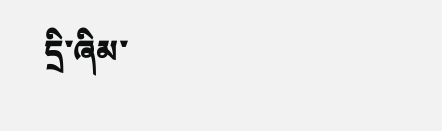དྲི་ཞིམ་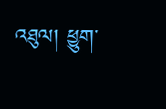འཐུལ། ཕྱུག་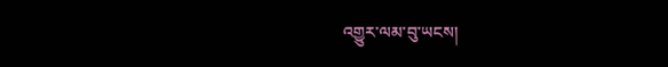འགྱུར་ལམ་བུ་ཡངས།